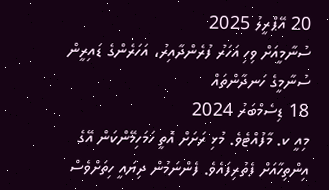20 އޭޕްރީލު 2025
ސުނާމީއަށް ވިހި އަހަރު ފުރެންދާއިރު، އަހަރެންގެ ޑައިރީން ސުނާމީގެ ހަނދާންތައް
18 ޑިސެމްބަރު 2024
މިއީ ކ. މާފުއްޓެވެ. މުޅި ރަށަށް އޮތީ ހަމަހިމޭންކަން އޭގެ އިންތިހާއަށް ފެތުރިފައެވެ. ފެންނަމުން ދިޔައީ ހިތަށްވެސް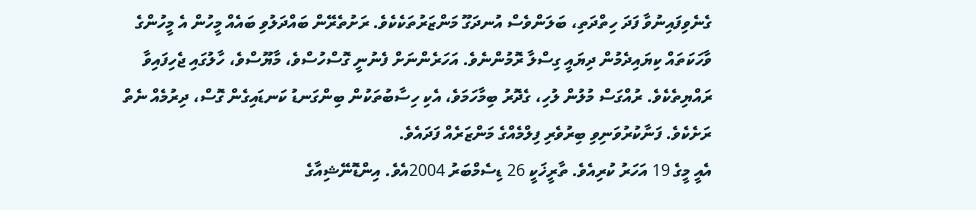ގެނެވިފައިނުވާ ފަދަ ހިތްދަތި، ބަލަންވެސް އުނދަގޫ މަންޒަރުތަކެކެވެ. ރަށުތެރޭން ބައްދަލުވި ބައެއް މީހުން އެ މީހުންގެ ވާހަކަތައް ކިޔައިދެމުން ދިޔައީ ގިސްލާ ރޮމުންނެވެ. އަހަރެންނަށް ފެނުނީ ގޮސްހުސްވެ، މާޔޫސްވެ، ހާލުގައި ޖެހިފައިވާ ރައްޔިތެކެވެ. ރުއްގަސް މުލުން ލުހި، ގެދޮރު ބިމާހަމަވެ، އެކި ހިސާބުތަކުން ބިންގަނޑު ކަނޑައިގެން ގޮސް، ދިރުމެއް ނެތް ރަށެކެވެ. ފަނާކުރުވަނިވި ބިރުވެރި ފިލްމެއްގެ މަންޒަރެއް ފަދައެވެ.
އެއީ މީގެ 19 އަހަރު ކުރިއެވެ. ތާރީޚަކީ 26 ޑިސެމްބަރު 2004އެވެ. އިންޑޮނޭޝިއާގެ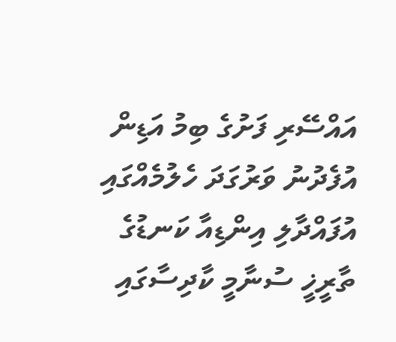އައްސޭރި ފަށުގެ ބިމު އަޑިން އުފެދުނު ވަރުގަދަ ހެލުމެއްގައި އުފައްދާލި އިންޑިއާ ކަނޑުގެ ތާރީޚީ ސުނާމީ ކާދިސާގައި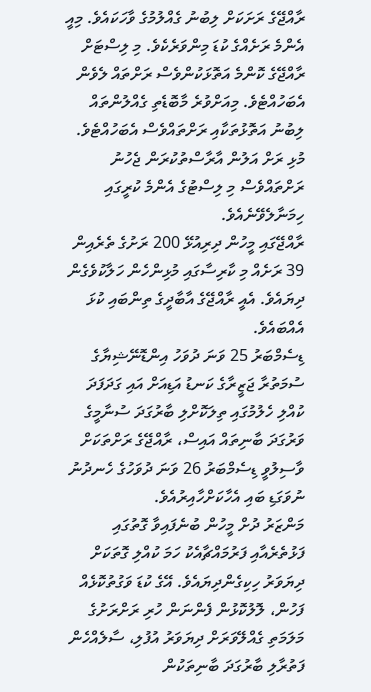ރާއްޖޭގެ ރަށަކަށް ލިބުނު ގެއްލުމުގެ ވާހަކައެވެ. މިއީ އެންމެ ރަށެއްގެ ކުޑަ މިންވަރެކެވެ. މި ލިސްޓަށް ރާއްޖޭގެ ކޮންމެ އަތޮޅަކުންވެސް ރަށްތައް ލެވެން އެބަހުއްޓެވެ. މިއަށްވުރެ މާބޮޑެތި ގެއްލުންތައް ލިބުނު އަތޮޅުތަކާއި ރަށްތައްވެސް އެބަހުއްޓެވެ. މުޅި ރަށް އަލުން އާރާސްތުކުރަން ޖެހުނު ރަށްތައްވެސް މި ލިސްޓުގެ އެންމެ ކުރީގައި ހިމަނާލެވޭނެއެވެ.
ރާއްޖޭގައި މީހުން ދިރިއުޅޭ 200 ރަށުގެ ތެރެއިން 39 ރަށެއް މި ކާރިސާގައި މުޅިންހެން ހަލާކުވެގެން ދިޔައެވެ. އެއީ ރާއްޖޭގެ އާބާދީގެ ތިންބައި ކުޅަ އެއްބައެވެ.
ޑިސެމްބަރު 25 ވަނަ ދުވަހު އިންޑޮނޭޝިޔާގެ ސުމަތުރާ ޖަޒީރާގެ ކަނޑު އަޑިއަށް އައި ގަދަފަދަ ކުއްލި ހެލުމުގައި ތިލަކޮށްލި ބާރުގަދަ ސުނާމީގެ ވަރުގަދަ ބާނިތައް އައިސް، ރާއްޖޭގެ ރަށްތަކަށް ވާސިލުވީ ޑިސެމްބަރު 26 ވަނަ ދުވަހުގެ ހެނދުނު ނުވަގަޑި ބައި އެހާކަށްހާއިރުއެވެ.
މަންޒަރު ދުށް މީހުން ބުނެފައިވާ ގޮތުގައި ފަޅުތެރެއާއި ފަރުމައްޗާއެކު ހަމަ ކުއްލި ގޮތަކަށް ދިޔަވަރު ހިކިގެންދިޔައެވެ. އޭގެ ކުޑަ ވަގުތުކޮޅެއް ފަހުން، ލޮލުކޮޅުން ފެންނަން ހުރި ރަށްރަށުގެ މަލަމަތި ގެއްލޭވަރަށް ދިޔަވަރު އުފުލި، ސާލެއްހެން ފަތުރާލި ބާރުގަދަ ބާނިތަކުން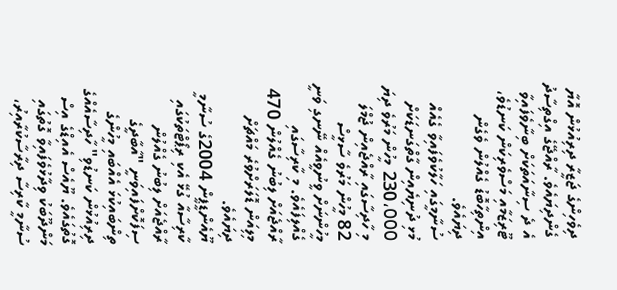ދިވެހިންގެ ޖަޒީރާ ދިރިއުޅުން އޮޔާ ގެންދިޔައެވެ. ރާއްޖޭގެ އިގްތިސާދު އެ ދެ ސިނާއަތަކަށް ބިނާވެފައިވާ ޓޫރިޒަމާއި މަސްވެރިކަން ކަނޑުވެ، އިންތިހާބޮޑު ގެއްލުން ވެގެން ދިޔައެވެ.
ސުނާމީގައި ހަލާކުވެފައިވާ ގެއެއް
މުޅި ދުނިޔެއިން ގާތްގަނޑަކަށް 230،000 މީހުން މަރުވެ ދިޔަ މި ހާދިސާގައި ރާއްޖެއިން ޖުމްލަ 82 މީހުން މަރުވެ ސާޅީސް މީހުންނަށް ވީނުވީއެއް ނޭނގި ވަނީ ގެއްލިފައެވެ. މި ކާރިސާގައި ރާއްޖެއަށް ލިބުނު ގެއްލުން 470 މިލިއަން ޑޮލަރަށްވުރެ މައްޗަށް ދިޔައެވެ.
ޔޫއެންޑީޕީން 2004ގެ ސުނާމީ ކާރިސާއާ ގުޅޭ އެކި ރިޕޯޓްތަކުގައި ރާއްޖެއަށް ލިބުނު ގެއްލުން ސިފަކޮށްފައިވަނީ "އާބާދީގެ ތިންބައިކުޅަ އެއްބައި މީހުންގެ ދިރިއުޅުން ކަނޑުވި" ހާދިސާއެއްގެ ގޮތުގައެވެ. ޔޫއެސް އެއިޑްގެ އިސް މަންދޫބަކު ވިދާޅުވެފައިވާ ގޮތުގައި ސުނާމީ ކާރިސާ ދިރާސާކުރާއިރު،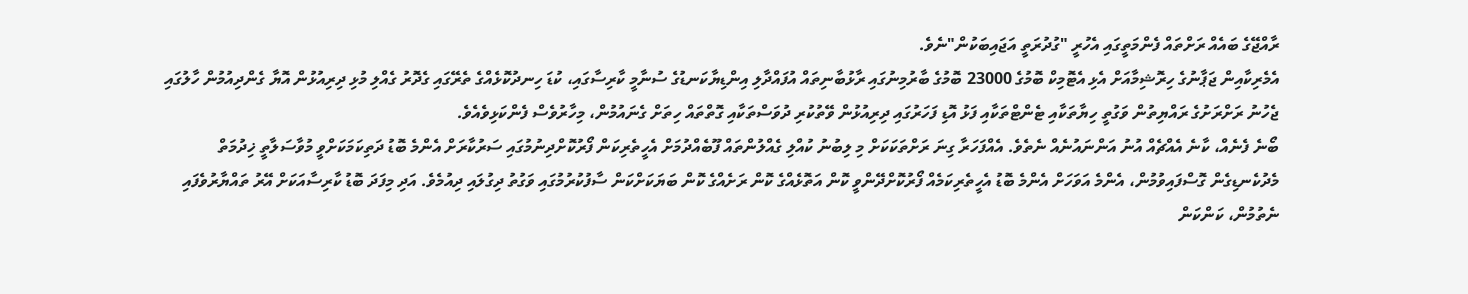ރާއްޖޭގެ ބައެއް ރަށްތައް ފެންމަތީގައި އެހުރީ "ގުދުރަތީ އަޖައިބަކުން"ނެވެ.
އެމެރިކާއިން ޖަޕާނުގެ ހިރޮޝިމާއަށް އެޅި އެޓޮމިކް ބޮމުގެ 23000 ބޮމުގެ ބާރުމިނުގައި ރާޅުބާނިތައް އުފައްދާލި އިންޑިޔާކަނޑުގެ ސުނާމީ ކާރިސާގައި، ކުޑަ ހިނދުކޮޅެއްގެ ތެރޭގައި ގެދޮރު ގެއްލި މުޅި ދިރިއުޅުން އޮޔާ ގެންދިއުމުން ހާލުގައި ޖެހުނު ރަށްރަށުގެ ރައްޔިތުން ވަގުތީ ހިޔާތަކާއި ޓެންޓްތަކާއި ފަޅު އޮޑި ފަހަރުގައި ދިރިއުޅުން ވޭތުކުރި ދުވަސްތަކާއި ގޮތްތައް ހިތަށް ގެނައުމުން، މިހާރުވެސް ފެންކަޅިވެއެވެ.
ބޯނެ ފެނެއް، ކާނެ އެއްޗެއް އުނު އަންނައުނެއް ނެތެވެ. އެއްފަހަރާ ގިނަ ރަށްތަކަކަށް މި ލިބުނު ކުއްލި ގެއްލުންތައް ފޫބެއްދުމަށް އެހީތެރިކަން ފޯރުކޮށްދިނުމުގައި ސަރުކާރަށް އެންމެ ބޮޑު ދަތިކަމަކަށްވީ މުވާސަލާތީ ޚިދުމަތް މެދުކެނޑިގެން ގޮސްފައިވުމުން، އެންމެ އަވަހަށް އެންމެ ބޮޑު އެހީތެރިކަމެއް ފޯރުކޮށްދޭންވީ ކޮން އަތޮޅެއްގެ ކޮން ރަށެއްގެ ކޮން ބަޔަކަށްކަން ސާފުކުރުމުގައި ވަގުތު ދިގުލައި ދިއުމެވެ. އަދި މިފަދަ ބޮޑު ކާރިސާއަކަށް އޭރު ތައްޔާރުވެފައި ނެތުމުން، ކަންކަން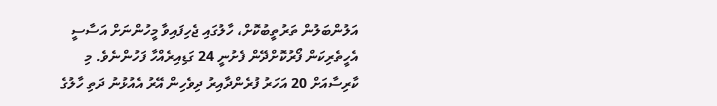އަލުންބަލުން ތަރުތީބުކޮށް، ހާލުގައި ޖެހިފައިވާ މީހުންނަށް އަސާސީ އެހީތެރިކަން ފޯރުކޮށްދޭން ފެށުނީ 24 ގަޑިއިރެއްހާ ފަހުންނެވެ. މި ކާރިސާއަށް 20 އަހަރު ފުރެންދާއިރު ދިވެހިން އޭރު އެއުޅުނު ދަތި ހާލުގެ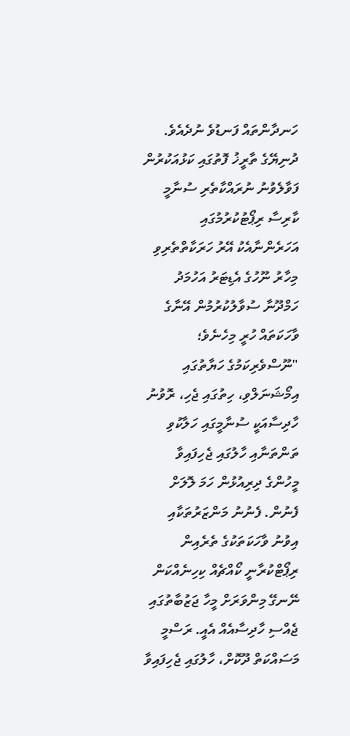ހަނދާންތައް ފަނޑުވެ ނުދެއެވެ.
ދުނިޔޭގެ ތާރީޚު ފޮތުގައި ކަޅުއަކުރުން ފަވާލެވުނު ނުރައްކާތެރި ސުނާމީ ކާރިސާ ރިޕޯޓުކުރުމުގައި އަހަރެންނާއެކު އޭރު ހަރަކާތްތެރިވި މިހާރު ނޫހުގެ އެޑިޓަރު އަހުމަދު ހަމްދޫނާ ސުވާލުކުރުމުން އޭނާގެ ވާހަކަތައް ހުރީ މިހެނެވެ؛
"ނޫސްވެރިކަމުގެ ހަޔާތުގައި އިމޯޝަނަލްވި، ހިތުގައި ޖެހި، ރޮވުނު ހާދިސާއަކީ ސުނާމީގައި ހަލާކުވި ތަންތަނާއި ހާލުގައި ޖެހިފައިވާ މީހުންގެ ދިރިއުޅުން ހަމަ ލޮލަށް ފެނުން. ފެނުނު މަންޒަރުތަކާއި އިވުނު ވާހަކަތަކުގެ ތެރެއިން ރިޕޯޓްކުރާނީ ކޯއްޗެއް ކިހިނެއްކަން ނޭނގޭ މިންވަރަށް މީހާ ޖަޒުބާތުގައި ޖެއްސި ހާދިސާއެއް އެއީ. ރަސްމީ މަސައްކަތް ދޫކޮށް، ހާލުގައި ޖެހިފައިވާ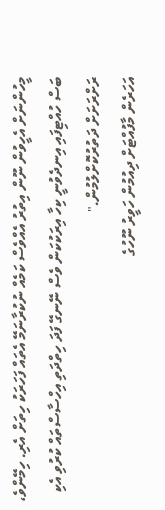މީހުންނަށް އެހީވުން ނޫން އިތުރު އެއްވެސް ކަމެއް ނުކުރާނަމޭ އެތައް ފަހަރަކު ހިތަށް އެރި. ހިމޭންވެ، ބަސް ހުއްޓިފައި އިނދެވުނީ ކިހާ އިރަކުކަން ވެސް ނޭނގޭ ފަދަ ހިތްދަތި އިހްސާސްތައް ކުރުވި އެކި ރަށްރަށަށް ދަތުރުކޮށްލުމުން."
އަހަރެން މާފުއްޓަށް ދިއުމުން ހަވީރު ނޫހުގެ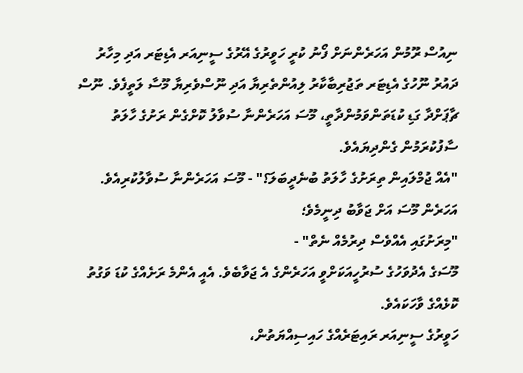ނިއުސް ރޫމުން އަހަރެންނަށް ފޯނު ކުރީ ހަވީރުގެ އޭރުގެ ސީނިއަރ އެޑިޓަރ އަދި މިހާރު ދައުރު ނޫހުގެ އެޑިޓަރ ތަޖުރިބާކާރު ލިއުންތެރިޔާ އަދި ނޫސްވެރިޔާ މޫސާ ލަތީފެވެ. ނޫސް ޗާޕަށްދާ ގަޑި ކުޑަތަންވަމުންދާތީ، މޫސަ އަހަރެންނާ ސުވާލު ކޮށްގެން ރަށުގެ ހާލަތު ސާފުކުރަމުން ގެންދިޔައެވެ.
"އެއް ޖުމްލައިން ތިރަށުގެ ހާލަތު ބުނެދީބަލަ؟" - މޫސަ އަހަރެންނާ ސުވާލުކުރިއެވެ.
އަހަރެން މޫސަ އަށް ޖަވާބު ދިނީމެވެ؛
"މިރަށުގައި އެއްވެސް ދިރުމެއް ނެތް" -
މޫސަގެ އެދުވަހުގެ ސުރުހީއަކަށްވީ އަހަރެންގެ އެ ޖަވާބެވެ. އެއީ އެންމެ ރަށެއްގެ ކުޑަ ވަގުތު ކޮޅެއްގެ ވާހަކައެވެ.
ހަވީރުގެ ސީނިއަރ ރައިޓަރެއްގެ ހައިސިއްޔަތުން،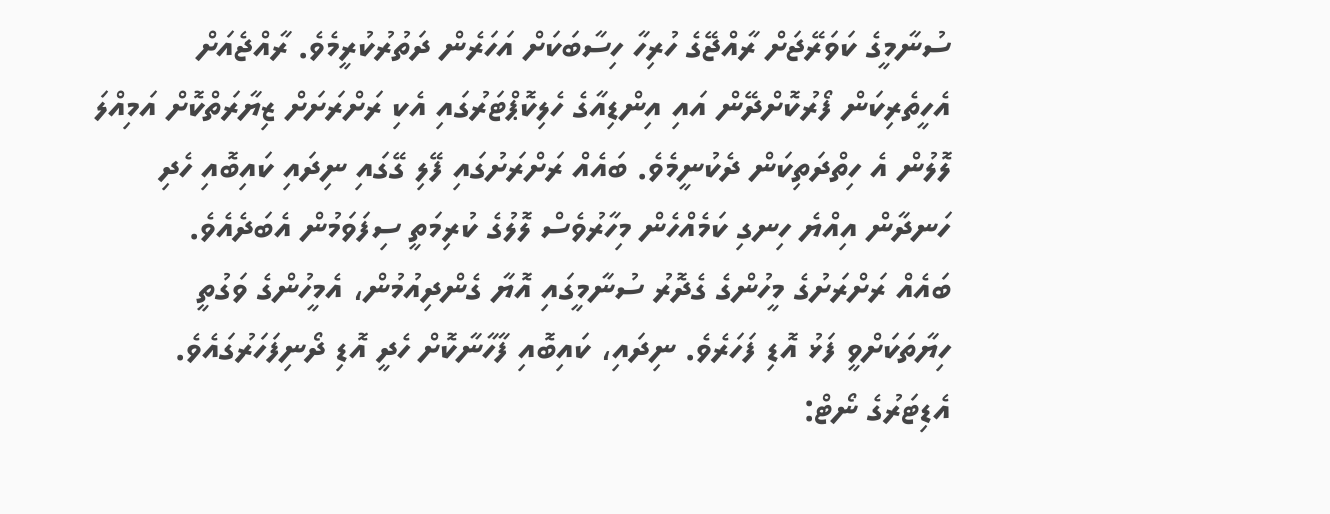ސުނާމީގެ ކަވަރޭޖަށް ރާއްޖޭގެ ހުރިހާ ހިސާބަކަށް އަހަރެން ދަތުރުކުރީމެވެ. ރާއްޖެއަށް އެހީތެރިކަން ފޯރުކޮށްދޭން އައި އިންޑިއާގެ ހެލިކޮޕްޓަރުގައި އެކި ރަށްރަށަށް ޒިޔާރަތްކޮށް އަމިއްލަ ލޮލުން އެ ހިތްދަތިކަން ދެކުނީމެވެ. ބައެއް ރަށްރަށުގައި ފޭލި ގޭގައި ނިދައި ކައިބޮއި ހެދި ހަނދާން އިއްޔެ ހިނގި ކަމެއްހެން މިހާރުވެސް ލޮލުގެ ކުރިމަތީ ސިފަވަމުން އެބަދެއެވެ.
ބައެއް ރަށްރަށުގެ މީހުންގެ ގެދޮރު ސުނާމީގައި އޮޔާ ގެންދިއުމުން، އެމީހުންގެ ވަގުތީ ހިޔާތަކަށްވީ ފަޅު އޮޑި ފަހަރެވެ. ނިދައި، ކައިބޮއި ފާހާނާކޮށް ހެދީ އޮޑި ދޯނިފަހަރުގައެވެ.
އެޑިޓަރުގެ ނޯޓް: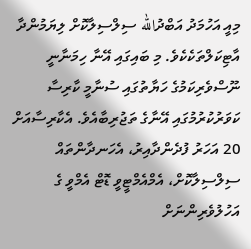މިއީ އަހުމަދު އަބްދުالله ސިލްސިލާކޮށް ލިޔަމުންދާ އާޓިކަލްތަކެކެވެ. މި ބައިގައި އޭނާ ހިމަނާނީ ނޫސްވެރިކަމުގެ ހަޔާތުގައި ސުނާމީ ކާރިސާ ކަވަރުކުރުމުގައި އޭނާގެ ތަޖުރިބާއެވެ. އެކާރިސާއަށް 20 އަހަރު ފުދެންދާއިރު، އެހަނދާންތައް ސިލްސިލާކޮށް، އެމްއެމްޓީވީ ޑޮޓް އެމްވީ ގެ އަހުލުވެރިންނަށް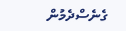ގެނެސްދެމުން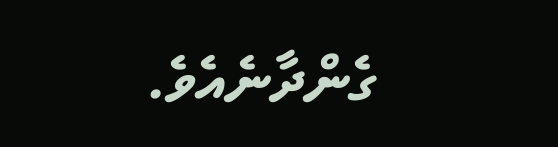ގެންދާނެއެވެ.